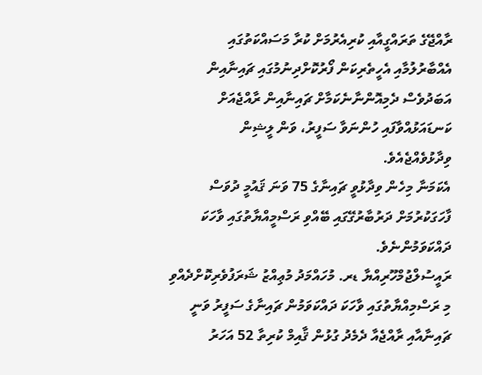ރާއްޖޭގެ ތަރައްގީއާއި ކުރިއެރުމަށް ކުރާ މަސައްކަތުގައި އެއްބާރުލުމާއި އެހީތެރިކަން ފޯރުކޮށްދިނުމުގައި ޗައިނާއިން އަބަދުވެސް ދެމިއޮންނާނެކަމާށް ޗައިނާއިން ރާއްޖެއަށް ކަނޑައަޅުއްވާފައި ހުންނަވާ ސަފީރު، ވަން ލީޝިން ވިދާޅުވެއްޖެއެވެ.
އެކަމަނާ މިހެން ވިދާޅުވީ ޗައިނާގެ 75 ވަނަ ޤައުމީ ދުވަސް ފާހަގަކުރުމަށް ދަރުބާރުގޭގައި ބޭއްވި ރަސްމީއްޔާތުގައި ވާހަކަ ދައްކަވަމުންނެވެ.
ރައީސުލްޖުމްހޫރިއްޔާ ޑރ. މުހައްމަދު މުޢިއްޒު ޝަރަފުވެރިކޮށްދެއްވި މި ރަސްމިއްޔާތުގައި ވާހަކަ ދައްކަވަމުން ޗައިނާގެ ސަފީރު ވަނީ ޗައިނާއާއި ރާއްޖެއާ ދެމެދު ގުޅުން ޤާއިމް ކުރިތާ 52 އަހަރު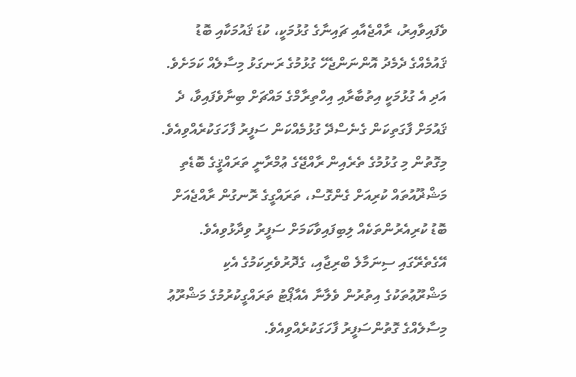ވެފައިވާއިރު، ރާއްޖެއާއި ޗައިނާގެ ގުޅުމަކީ، ކުޑަ ޤައުމަކާއި ބޮޑު ޤައުމެއްގެ ދެމެދު އޮންނަންޖެހޭ ގުޅުމުގެ ރަނގަޅު މިސާލެއް ކަމަށެވެ. އަދި އެ ގުޅުމަކީ އިތުބާރާއި އިހްތިރާމްގެ މައްޗަށް ބިނާވެފައިވާ، ދެ ޤައުމަށް ފާގަތިކަން ގެނެސްދޭ ގުޅުމެއްކަން ސަފީރު ފާހަގަކުރެއްވިއެވެ.
މިގޮތުން މި ގުޅުމުގެ ތެރެއިން ރާއްޖޭގެ ޢުމްރާނީ ތަރައްޤީގެ ބޮޑެތި މަޝްޜޫއުތައް ކުރިއަށް ގެންގޮސް، ތަރައްގީގެ ރޮނގުން ރާއްޖެއަށް ބޮޑު ކުރިއެރުންތަކެއް ލިބިފައިވާކަމަށް ސަފީރު ވިދާޅުވިއެވެ. އޭގެތެރޭގައި ސިނަމާލެ ބްރިޖާއި، ގެދޮރުވެރިކަމުގެ އެކި މަޝްރޫޢުތަކުގެ އިތުރުން ވެލާނާ އެއާޕޯޓު ތަރައްގީކުރުމުގެ މަޝްރޫޢު މިސާލެއްގެ ގޮތުންސަފީރު ފާހަގަކުރެއްވިއެވެ.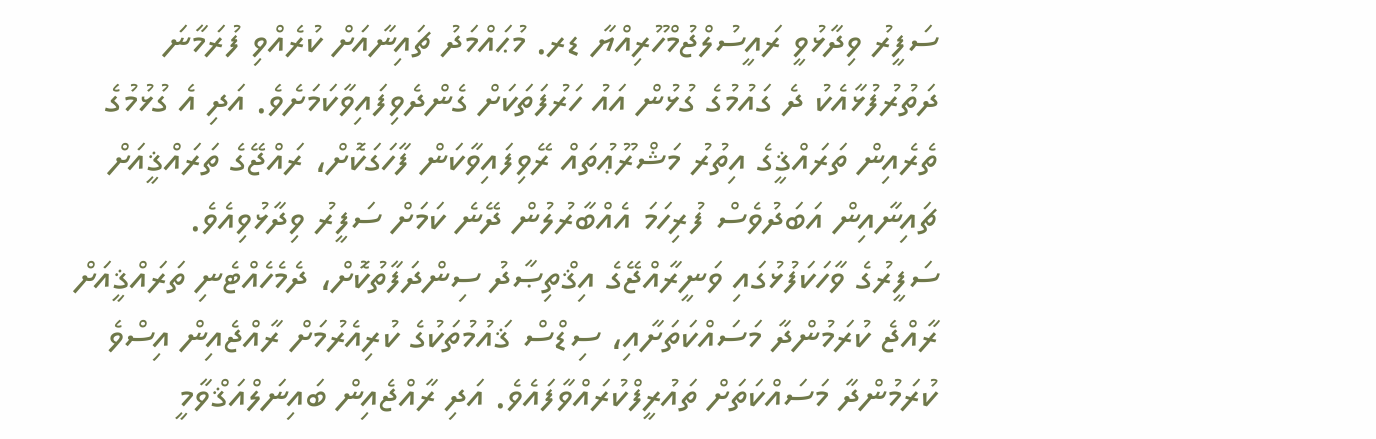ސަފީރު ވިދާޅުވީ ރައީސުލްޖުމްހޫރިއްޔާ ޑރ. މުޙައްމަދު ޗައިނާއަށް ކުރެއްވި ފުރަމާނަ ދަތުރުފުޅާއެކު ދެ ގައުމުގެ ގުޅުން އައު ހަރުފަތަކަށް ގެންދެވިފައިވާކަމަށެވެ. އަދި އެ ގުޅުމުގެ ތެރެއިން ތަރައްޤީގެ އިތުރު މަޝްރޫޢުތައް ރޭވިފައިވާކަން ފާހަގަކޮށް، ރައްޖޭގެ ތަރައްޤީއަށް ޗައިނާއިން އަބަދުވެސް ފުރިހަމަ އެއްބާރުލުން ދޭނެ ކަމަށް ސަފީރު ވިދާޅުވިއެވެ.
ސަފީރުގެ ވާހަކަފުޅުގައި ވަނީރާއްޖޭގެ އިޤްތިޞާދު ސިންދަފާތުކޮށް، ދެމެހެއްޓެނި ތަރައްޤީއަށް ރާއްޖެ ކުރަމުންދާ މަސައްކަތަށާއި، ސިޑްސް ޤައުމުތަކުގެ ކުރިއެރުމަށް ރާއްޖެއިން އިސްވެ ކުރަމުންދާ މަސައްކަތަށް ތައުރީފްކުރައްވާފައެވެ. އަދި ރާއްޖެއިން ބައިނަލްއަޤްވާމީ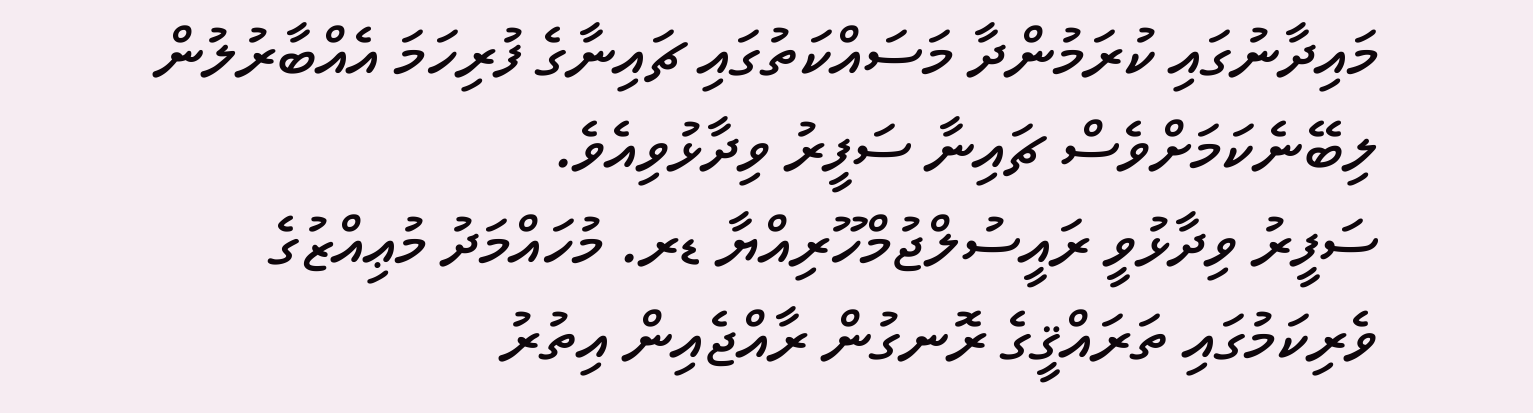މައިދާނުގައި ކުރަމުންދާ މަސައްކަތުގައި ޗައިނާގެ ފުރިހަމަ އެއްބާރުލުން ލިބޭނެކަމަށްވެސް ޗައިނާ ސަފީރު ވިދާޅުވިއެވެ.
ސަފީރު ވިދާޅުވީ ރައީސުލްޖުމްހޫރިއްޔާ ޑރ. މުހައްމަދު މުޢިއްޒުގެ ވެރިކަމުގައި ތަރައްޤީގެ ރޮނގުން ރާއްޖެއިން އިތުރު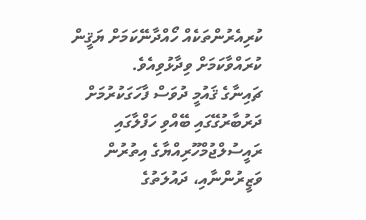ކުރިއެރުންތަކެއް ހޯއްދާނޭކަމަށް ޔަޤީން ކުރައްވާކަމަށް ވިދާޅުވިއެވެ.
ޗައިނާގެ ޤައުމީ ދުވަސް ފާހަގަކުރުމަށް ދަރުބާރުގޭގައި ބޭއްވި ހަފްލާގައި ރައީސުލްޖުމްހޫރިއްޔާގެ އިތުރުން ވަޒީރުންނާއި، ދައުލަތުގެ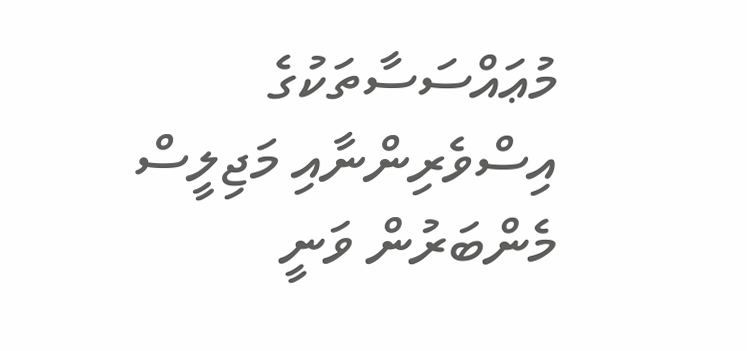މުޢައްސަސާތަކުގެ އިސްވެރިންނާއި މަޖިލީސް މެންބަރުން ވަނީ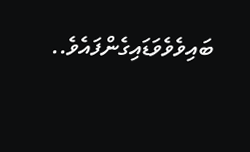ބައިވެވެވަޑައިގެންފައެވެ..